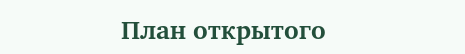План открытого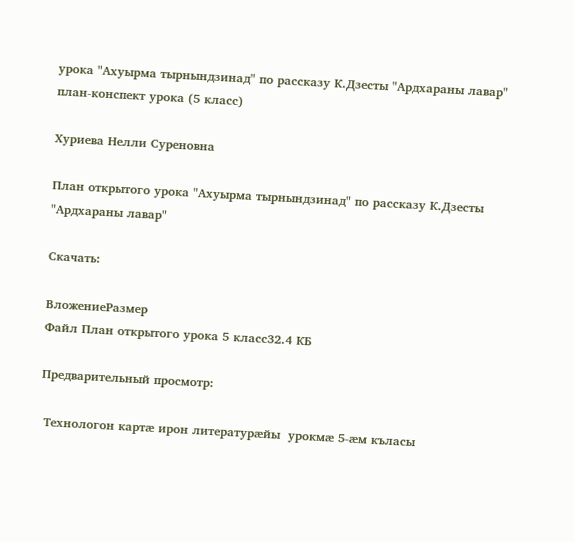урока "Ахуырма тырнындзинад" по рассказу К.Дзесты "Ардхараны лавар"
план-конспект урока (5 класс)

Хуриева Нелли Суреновна

План открытого урока "Ахуырма тырнындзинад" по рассказу К.Дзесты "Ардхараны лавар"

Скачать:

ВложениеРазмер
Файл План открытого урока 5 класс32.4 КБ

Предварительный просмотр:

 Технологон картæ ирон литературӕйы  урокмæ 5-æм къласы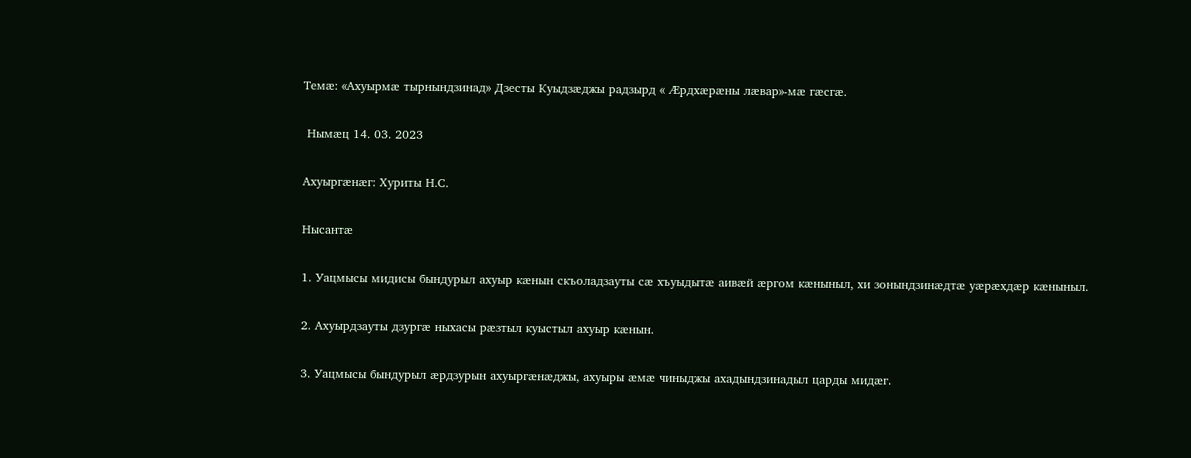Темӕ: «Ахуырмӕ тырнындзинад» Дзесты Куыдзӕджы радзырд « Ӕрдхӕрӕны лӕвар»-мæ гæсгæ.

 Нымӕц 14. 03. 2023

Ахуыргӕнӕг: Хуриты Н.С.

Нысантӕ

1. Уацмысы мидисы бындурыл ахуыр кӕнын скъоладзауты сӕ хъуыдытӕ аивӕй ӕргом кӕныныл, хи зонындзинӕдтӕ уӕрӕхдӕр кӕныныл.

2. Ахуырдзауты дзургӕ ныхасы рӕзтыл куыстыл ахуыр кӕнын.

3. Уацмысы бындурыл ӕрдзурын ахуыргӕнӕджы, ахуыры ӕмӕ чиныджы ахадындзинадыл царды мидӕг.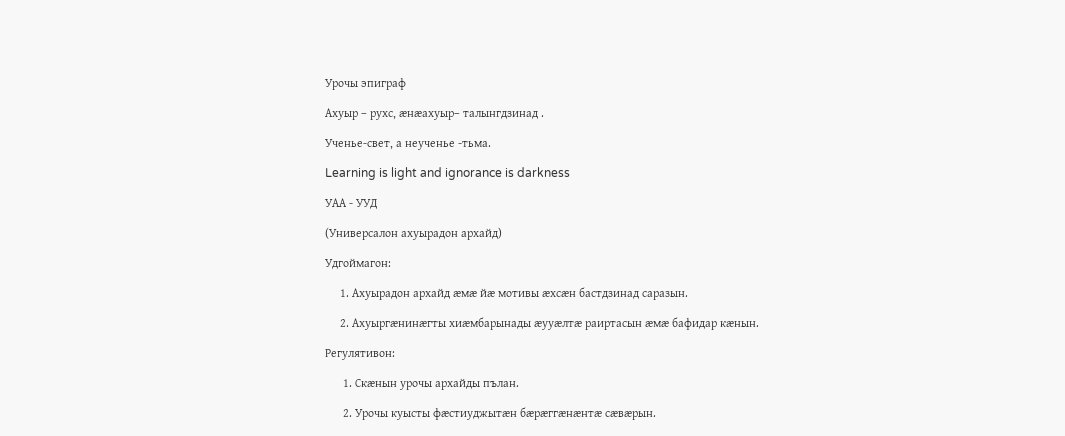Урочы эпиграф

Ахуыр – рухс, ӕнӕахуыр– талынгдзинад .

Ученье-свет, а неученье -тьма.

Learning is light and ignorance is darkness

УАА - УУД

(Универсалон ахуырадон архайд)

Удгоймагон:

     1. Ахуырадон архайд ӕмӕ йӕ мотивы ӕхсӕн бастдзинад саразын.

     2. Ахуыргӕнинӕгты хиӕмбарынады ӕууӕлтӕ раиртасын ӕмӕ бафидар кӕнын.

Регулятивон:

      1. Скӕнын урочы архайды пълан.

      2. Урочы куысты фӕстиуджытӕн бӕрӕггӕнӕнтӕ сӕвӕрын.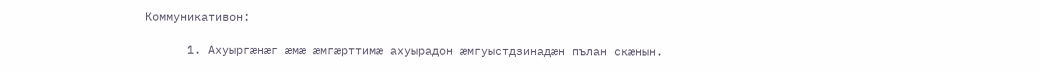Коммуникативон:

      1. Ахуыргӕнӕг ӕмӕ ӕмгӕрттимӕ ахуырадон ӕмгуыстдзинадӕн пълан скӕнын.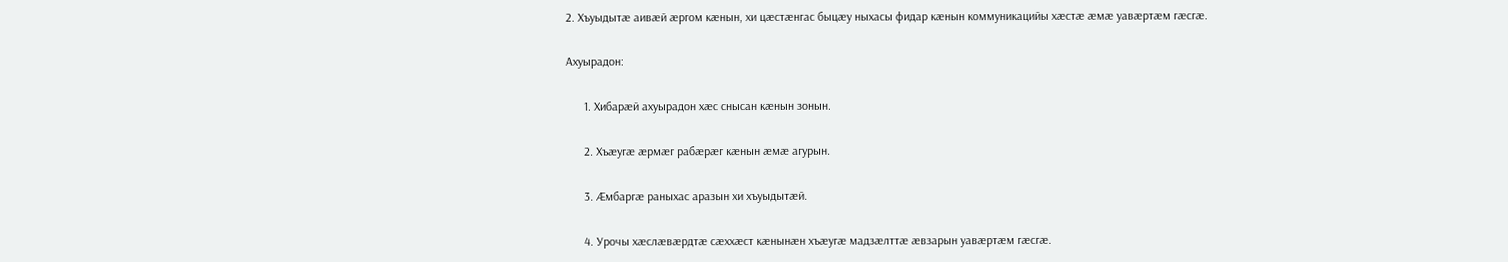2. Хъуыдытӕ аивӕй ӕргом кӕнын, хи цӕстӕнгас быцӕу ныхасы фидар кӕнын коммуникацийы хӕстӕ ӕмӕ уавӕртӕм гӕсгӕ.

Ахуырадон:

      1. Хибарӕй ахуырадон хӕс снысан кӕнын зонын.

      2. Хъӕугӕ ӕрмӕг рабӕрӕг кӕнын ӕмӕ агурын.

      3. Ӕмбаргӕ раныхас аразын хи хъуыдытӕй.

      4. Урочы хӕслӕвӕрдтӕ сӕххӕст кӕнынӕн хъӕугӕ мадзӕлттӕ ӕвзарын уавӕртӕм гӕсгӕ.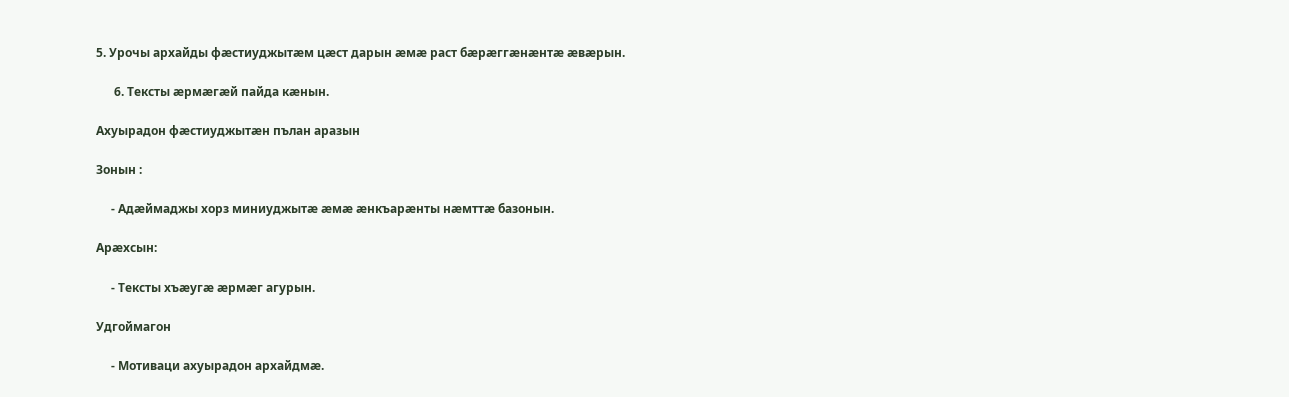5. Урочы архайды фӕстиуджытӕм цӕст дарын ӕмӕ раст бӕрӕггӕнӕнтӕ ӕвӕрын.

      6. Тексты ӕрмӕгӕй пайда кӕнын.

Ахуырадон фӕстиуджытӕн пълан аразын

Зонын :

     - Адӕймаджы хорз миниуджытӕ ӕмӕ ӕнкъарӕнты нӕмттӕ базонын.

Арӕхсын:

     - Тексты хъӕугӕ ӕрмӕг агурын.

Удгоймагон

     - Мотиваци ахуырадон архайдмӕ.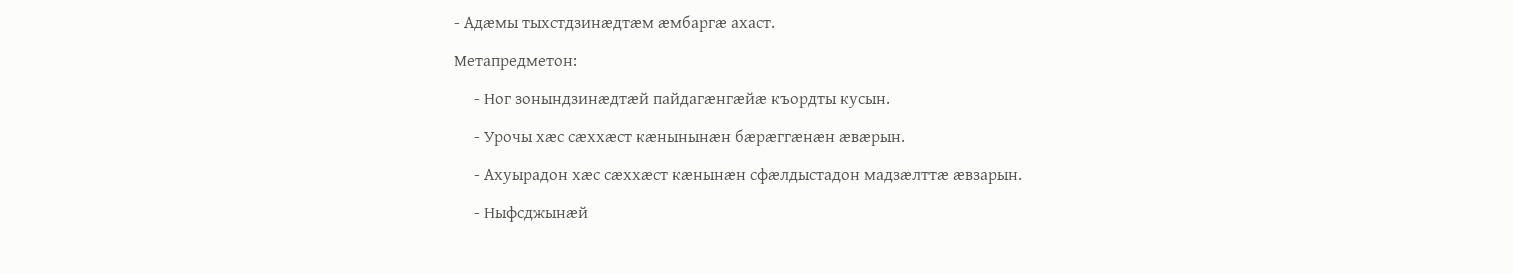- Адӕмы тыхстдзинӕдтӕм ӕмбаргӕ ахаст.

Метапредметон:

     - Ног зонындзинӕдтӕй пайдагӕнгӕйӕ къордты кусын.

     - Урочы хӕс сӕххӕст кӕнынынӕн бӕрӕггӕнӕн ӕвӕрын.

     - Ахуырадон хӕс сӕххӕст кӕнынӕн сфӕлдыстадон мадзӕлттӕ ӕвзарын.

     - Ныфсджынӕй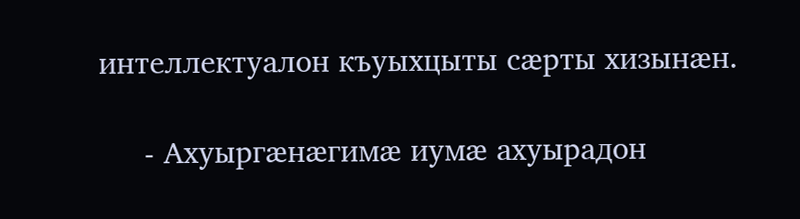интеллектуалон къуыхцыты сӕрты хизынӕн.

     - Ахуыргӕнӕгимӕ иумӕ ахуырадон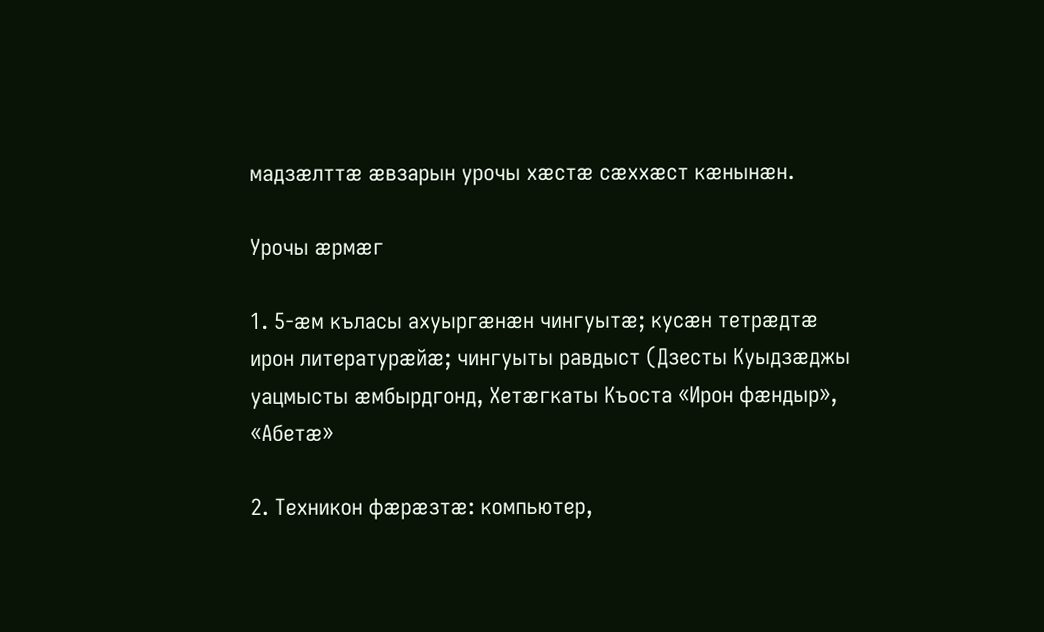мадзӕлттӕ ӕвзарын урочы хӕстӕ сӕххӕст кӕнынӕн.

Урочы ӕрмӕг

1. 5-ӕм къласы ахуыргӕнӕн чингуытӕ; кусӕн тетрӕдтӕ ирон литературӕйӕ; чингуыты равдыст (Дзесты Куыдзӕджы уацмысты ӕмбырдгонд, Хетӕгкаты Къоста «Ирон фӕндыр», «Абетӕ»

2. Техникон фӕрӕзтӕ: компьютер,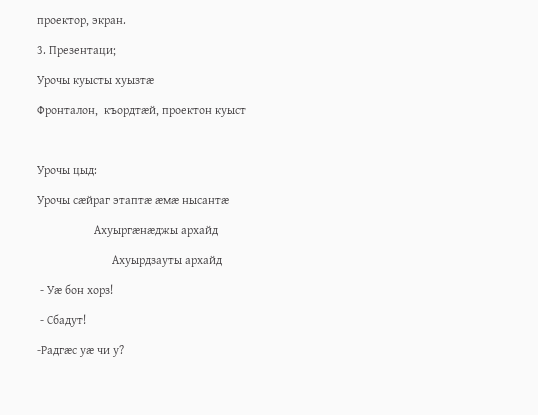проектор, экран.

3. Презентаци;

Урочы куысты хуызтӕ

Фронталон,  къордтӕй, проектон куыст



Урочы цыд:

Урочы сӕйраг этаптӕ ӕмӕ нысантӕ

                   Ахуыргӕнӕджы архайд

                         Ахуырдзауты архайд

 - Уӕ бон хорз!

 - Сбадут!

-Радгӕс уӕ чи у?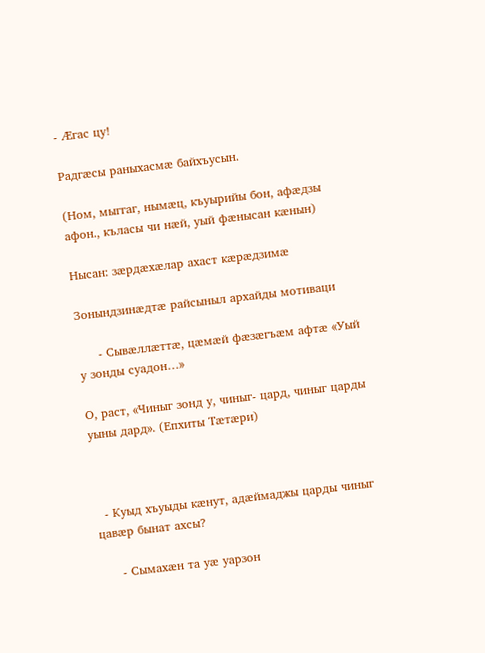- Ӕгас цу!

Радгӕсы раныхасмӕ байхъусын.

(Ном, мыггаг, нымӕц, къуырийы бон, афӕдзы афон., къласы чи нӕй, уый фӕнысан кӕнын)

Нысан: зӕрдӕхӕлар ахаст кӕрӕдзимӕ

Зонындзинæдтæ райсыныл архайды мотиваци

     - Сывӕллӕттӕ, цӕмӕй фӕзӕгъӕм афтӕ «Уый у зонды суадон…»

О, раст, «Чиныг зонд у, чиныг- цард, чиныг царды уыны дард». (Епхиты Тӕтӕри)



  - Куыд хъуыды кӕнут, адӕймаджы царды чиныг цавӕр бынат ахсы?

     - Сымахӕн та уӕ уарзон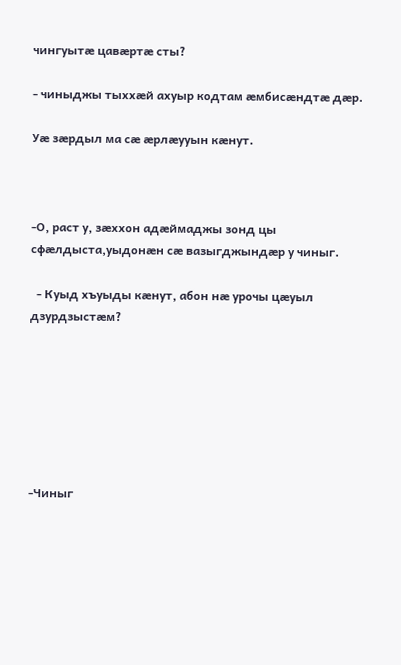чингуытӕ цавӕртӕ сты?

- чиныджы тыххӕй ахуыр кодтам ӕмбисӕндтӕ дӕр.

Уӕ зӕрдыл ма сӕ ӕрлӕууын кӕнут.



-О, раст у, зӕххон адӕймаджы зонд цы сфӕлдыста,уыдонӕн сӕ вазыгджындӕр у чиныг.

  - Куыд хъуыды кӕнут, абон нӕ урочы цӕуыл дзурдзыстӕм?







-Чиныг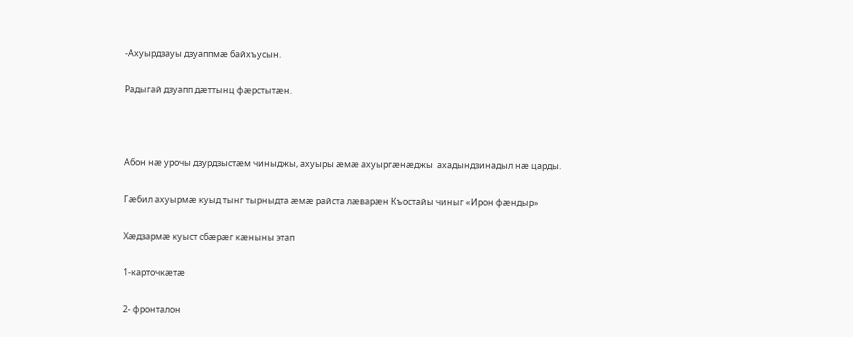-Ахуырдзауы дзуаппмӕ байхъусын.

Радыгай дзуапп дӕттынц фӕрстытӕн.



Абон нӕ урочы дзурдзыстӕм чиныджы, ахуыры ӕмӕ ахуыргӕнӕджы  ахадындзинадыл нӕ царды.

Гӕбил ахуырмӕ куыд тынг тырныдта ӕмӕ райста лӕварӕн Къостайы чиныг «Ирон фӕндыр»

Хӕдзармӕ куыст сбӕрӕг кӕныны этап

1-карточкӕтӕ

2- фронталон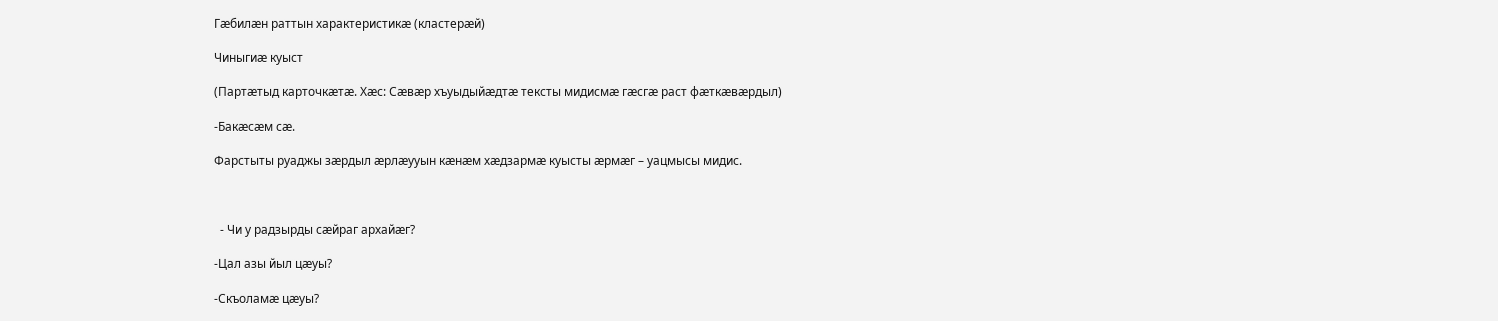Гӕбилӕн раттын характеристикӕ (кластерӕй)

Чиныгиӕ куыст

(Партӕтыд карточкӕтӕ. Хӕс: Сӕвӕр хъуыдыйӕдтӕ тексты мидисмӕ гӕсгӕ раст фӕткӕвӕрдыл)

-Бакӕсӕм сӕ.

Фарстыты руаджы зӕрдыл ӕрлӕууын кӕнӕм хӕдзармӕ куысты ӕрмӕг – уацмысы мидис.



  - Чи у радзырды сӕйраг архайӕг?

-Цал азы йыл цӕуы?

-Скъоламӕ цӕуы?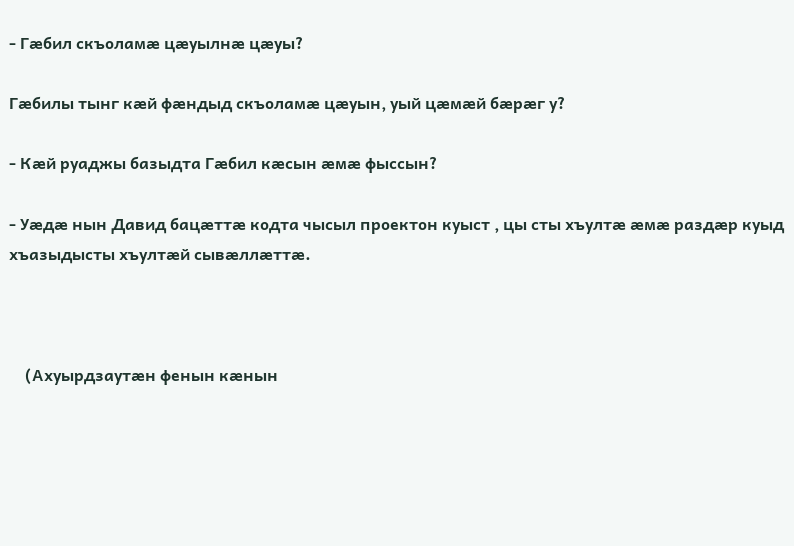- Гӕбил скъоламӕ цӕуылнӕ цӕуы?

Гӕбилы тынг кӕй фӕндыд скъоламӕ цӕуын, уый цӕмӕй бӕрӕг у?

- Кӕй руаджы базыдта Гӕбил кӕсын ӕмӕ фыссын?

- Уӕдӕ нын Давид бацӕттӕ кодта чысыл проектон куыст , цы сты хъултӕ ӕмӕ раздӕр куыд хъазыдысты хъултӕй сывӕллӕттӕ.



    (Ахуырдзаутӕн фенын кӕнын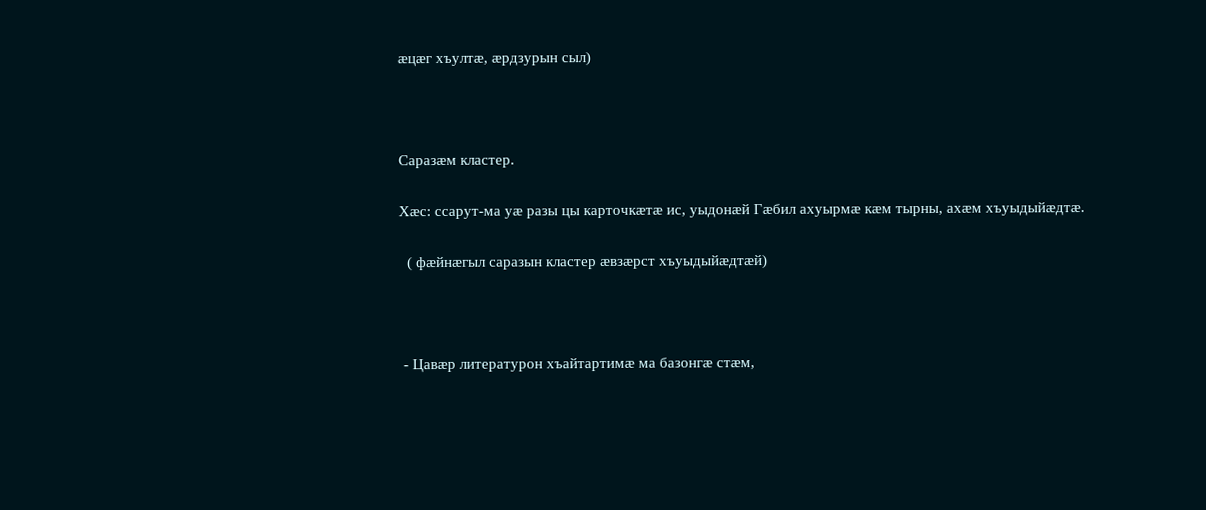ӕцӕг хъултӕ, ӕрдзурын сыл)



Саразӕм кластер.

Хӕс: ссарут-ма уӕ разы цы карточкӕтӕ ис, уыдонӕй Гӕбил ахуырмӕ кӕм тырны, ахӕм хъуыдыйӕдтӕ.

  ( фӕйнӕгыл саразын кластер ӕвзӕрст хъуыдыйӕдтӕй)



 - Цавӕр литературон хъайтартимӕ ма базонгӕ стӕм,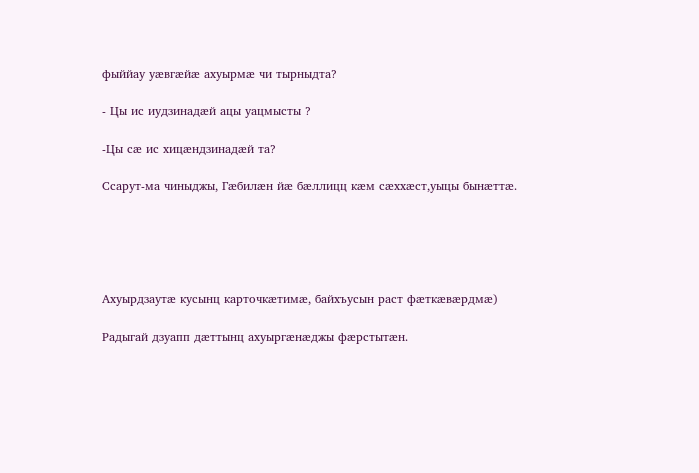фыййау уӕвгӕйӕ ахуырмӕ чи тырныдта?

- Цы ис иудзинадӕй ацы уацмысты ?

-Цы сӕ ис хицӕндзинадӕй та?

Ссарут-ма чиныджы, Гӕбилӕн йӕ бӕллицц кӕм сӕххӕст,уыцы бынӕттӕ.





Ахуырдзаутӕ кусынц карточкӕтимӕ, байхъусын раст фӕткӕвӕрдмӕ)

Радыгай дзуапп дӕттынц ахуыргӕнӕджы фӕрстытӕн.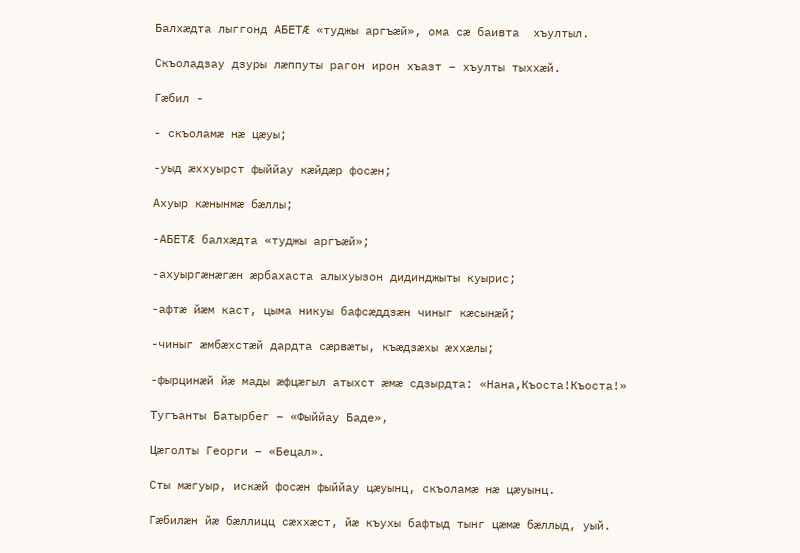Балхӕдта лыггонд АБЕТӔ «туджы аргъӕй», ома сӕ баивта  хъултыл.

Скъоладзау дзуры лӕппуты рагон ирон хъазт – хъулты тыххӕй.

Гӕбил -

- скъоламӕ нӕ цӕуы;

-уыд ӕххуырст фыййау кӕйдӕр фосӕн;

Ахуыр кӕнынмӕ бӕллы;

-АБЕТӔ балхӕдта «туджы аргъӕй»;

-ахуыргӕнӕгӕн ӕрбахаста алыхуызон дидинджыты куырис;

-афтӕ йӕм каст, цыма никуы бафсӕддзӕн чиныг кӕсынӕй;

-чиныг ӕмбӕхстӕй дардта сӕрвӕты, къӕдзӕхы ӕххӕлы;

-фырцинӕй йӕ мады ӕфцӕгыл атыхст ӕмӕ сдзырдта: «Нана,Къоста!Къоста!»

Тугъанты Батырбег – «Фыййау Баде»,

Цӕголты Георги – «Бецал».

Сты мӕгуыр, искӕй фосӕн фыййау цӕуынц, скъоламӕ нӕ цӕуынц.

Гӕбилӕн йӕ бӕллицц сӕххӕст, йӕ къухы бафтыд тынг цӕмӕ бӕллыд, уый.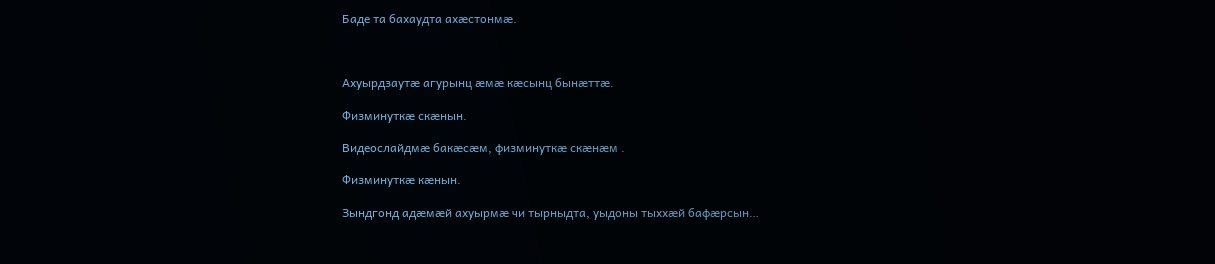Баде та бахаудта ахӕстонмӕ.



Ахуырдзаутӕ агурынц ӕмӕ кӕсынц бынӕттӕ.

Физминуткӕ скӕнын.

Видеослайдмӕ бакӕсӕм, физминуткӕ скӕнӕм .

Физминуткӕ кӕнын.

Зындгонд адӕмӕй ахуырмӕ чи тырныдта, уыдоны тыххӕй бафӕрсын…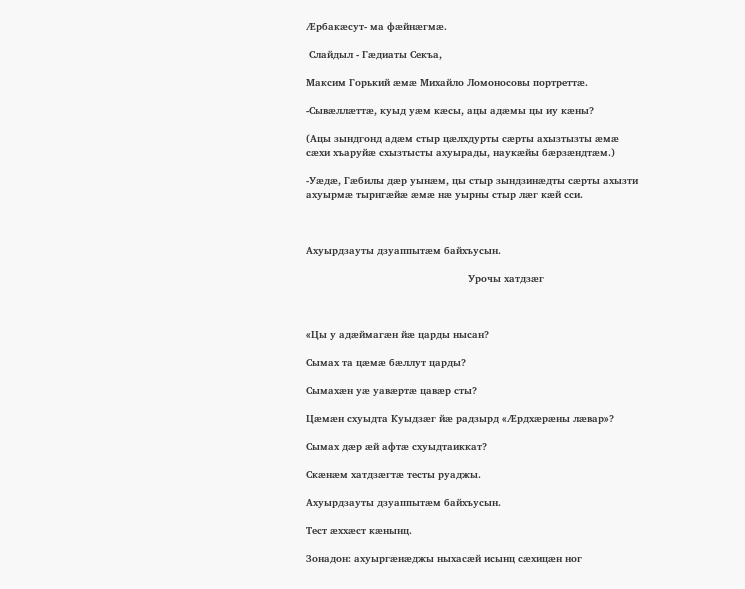Ӕрбакӕсут- ма фӕйнӕгмӕ.

 Слайдыл - Гӕдиаты Секъа,

Максим Горький ӕмӕ Михайло Ломоносовы портреттӕ.

-Сывӕллӕттӕ, куыд уӕм кӕсы, ацы адӕмы цы иу кӕны?

(Ацы зындгонд адӕм стыр цӕлхдурты сӕрты ахызтызты ӕмӕ сӕхи хъаруйӕ схызтысты ахуырады, наукӕйы бӕрзӕндтӕм.)

-Уӕдӕ, Гӕбилы дӕр уынӕм, цы стыр зындзинӕдты сӕрты ахызти ахуырмӕ тырнгӕйӕ ӕмӕ нӕ уырны стыр лӕг кӕй сси.



Ахуырдзауты дзуаппытӕм байхъусын.

                                                      Урочы хатдзӕг



«Цы у адæймагæн йæ царды нысан?

Сымах та цæмæ бæллут царды?

Сымахӕн уӕ уавӕртӕ цавӕр сты?

Цӕмӕн схуыдта Куыдзӕг йӕ радзырд «Ӕрдхӕрӕны лӕвар»?

Сымах дӕр ӕй афтӕ схуыдтаиккат?

Скӕнӕм хатдзӕгтӕ тесты руаджы.

Ахуырдзауты дзуаппытӕм байхъусын.

Тест ӕххӕст кӕнынц.

Зонадон: ахуыргӕнӕджы ныхасӕй исынц сӕхицӕн ног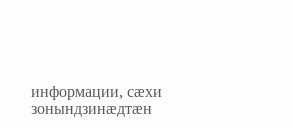информации, сӕхи зонындзинӕдтӕн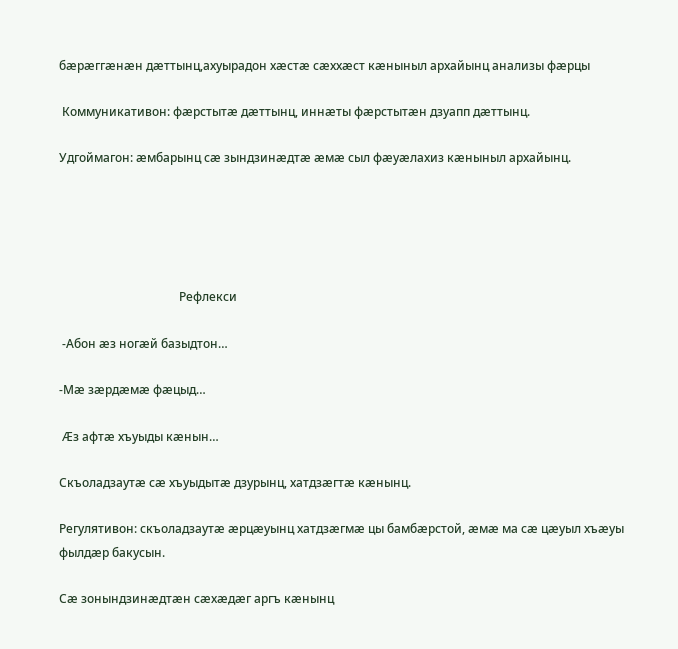бӕрӕггӕнӕн дӕттынц,ахуырадон хӕстӕ сӕххӕст кӕныныл архайынц анализы фӕрцы

 Коммуникативон: фӕрстытӕ дӕттынц, иннӕты фӕрстытӕн дзуапп дӕттынц.

Удгоймагон: ӕмбарынц сӕ зындзинӕдтӕ ӕмӕ сыл фӕуӕлахиз кӕныныл архайынц.





                                        Рефлекси

 -Абон ӕз ногӕй базыдтон…

-Мӕ зӕрдӕмӕ фӕцыд…

 Ӕз афтӕ хъуыды кӕнын…

Скъоладзаутӕ сӕ хъуыдытӕ дзурынц, хатдзӕгтӕ кӕнынц.

Регулятивон: скъоладзаутӕ ӕрцӕуынц хатдзӕгмӕ цы бамбӕрстой, ӕмӕ ма сӕ цӕуыл хъӕуы фылдӕр бакусын.

Сӕ зонындзинӕдтӕн сӕхӕдӕг аргъ кӕнынц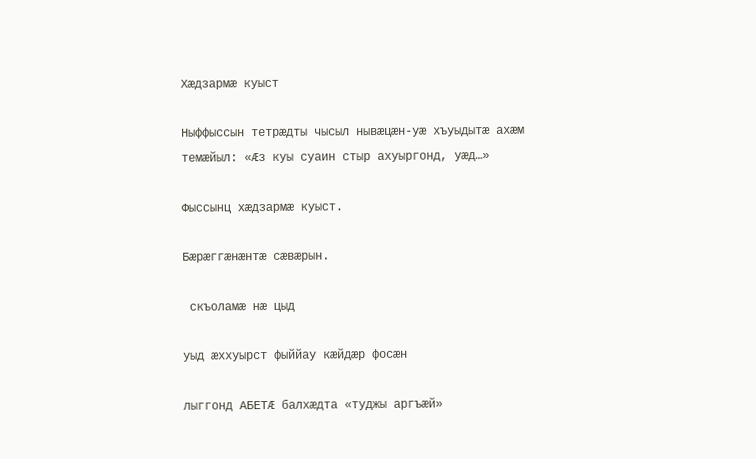Хӕдзармӕ куыст

Ныффыссын тетрӕдты чысыл нывӕцӕн-уӕ хъуыдытӕ ахӕм темӕйыл: «Ӕз куы суаин стыр ахуыргонд, уӕд…»

Фыссынц хӕдзармӕ куыст.

Бӕрӕггӕнӕнтӕ сӕвӕрын.

 скъоламӕ нӕ цыд

уыд ӕххуырст фыййау кӕйдӕр фосӕн

лыггонд АБЕТӔ балхӕдта «туджы аргъӕй»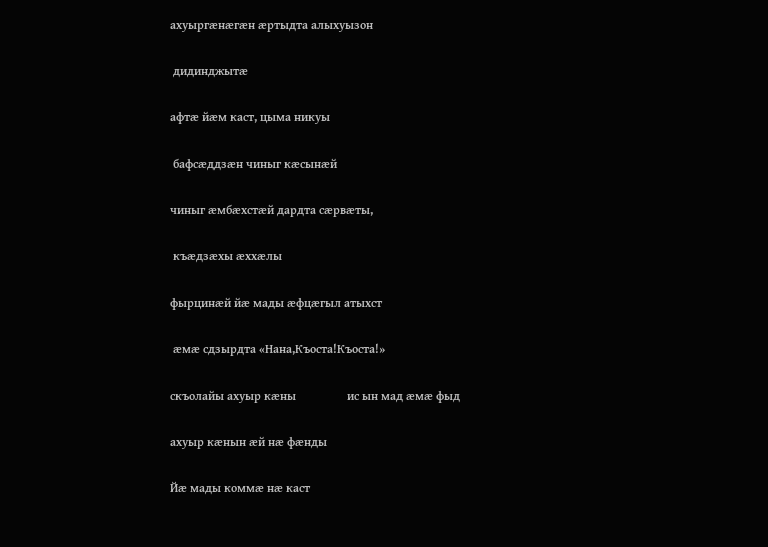ахуыргӕнӕгӕн ӕртыдта алыхуызон

 дидинджытӕ

афтӕ йӕм каст, цыма никуы

 бафсӕддзӕн чиныг кӕсынӕй

чиныг ӕмбӕхстӕй дардта сӕрвӕты,

 къӕдзӕхы ӕххӕлы

фырцинӕй йӕ мады ӕфцӕгыл атыхст

 ӕмӕ сдзырдта «Нана,Къоста!Къоста!»

скъолайы ахуыр кӕны                 ис ын мад ӕмӕ фыд

ахуыр кӕнын ӕй нӕ фӕнды

Йӕ мады коммӕ нӕ каст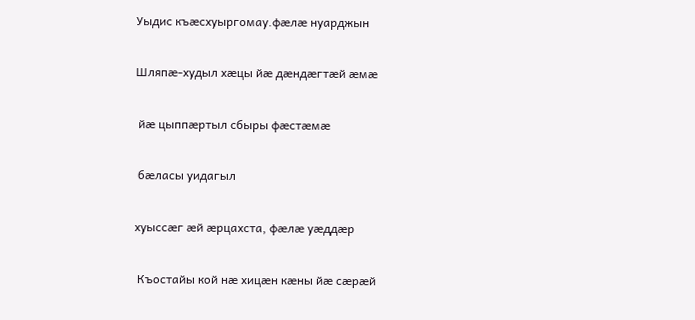Уыдис къӕсхуыргомау.фӕлӕ нуарджын

Шляпӕ-худыл хӕцы йӕ дӕндӕгтӕй ӕмӕ

 йӕ цыппӕртыл сбыры фӕстӕмӕ

 бӕласы уидагыл

хуыссӕг ӕй ӕрцахста, фӕлӕ уӕддӕр

 Къостайы кой нӕ хицӕн кӕны йӕ сӕрӕй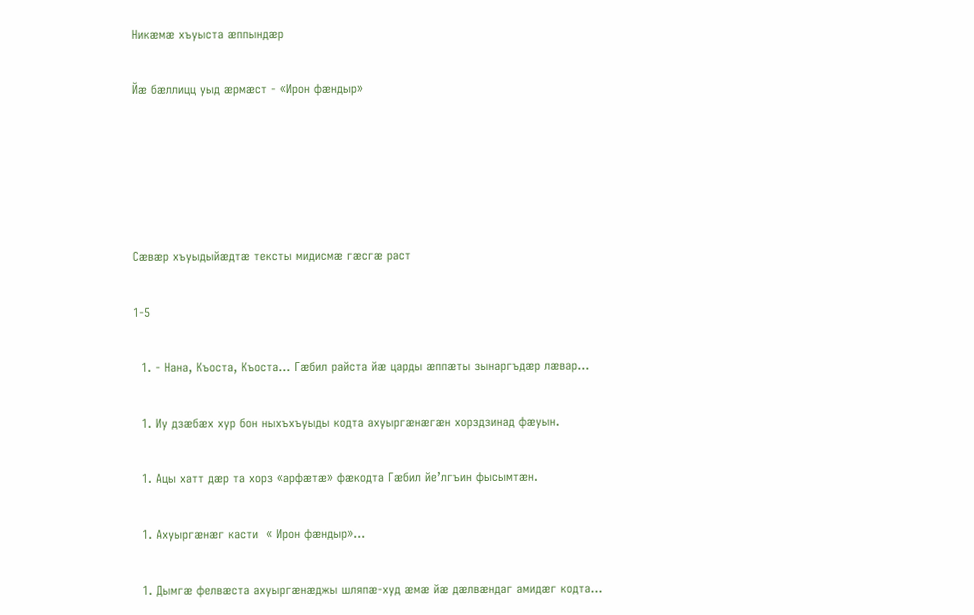Никӕмӕ хъуыста ӕппындӕр

Йӕ бӕллицц уыд ӕрмӕст - «Ирон фӕндыр»





Сӕвӕр хъуыдыйӕдтӕ тексты мидисмӕ гӕсгӕ раст

1-5

  1. - Нана, Къоста, Къоста… Гӕбил райста йӕ царды ӕппӕты зынаргъдӕр лӕвар…

  1. Иу дзӕбӕх хур бон ныхъхъуыды кодта ахуыргӕнӕгӕн хорздзинад фӕуын.

  1. Ацы хатт дӕр та хорз «арфӕтӕ» фӕкодта Гӕбил йе’лгъин фысымтӕн.

  1. Ахуыргӕнӕг касти  « Ирон фӕндыр»…

  1. Дымгӕ фелвӕста ахуыргӕнӕджы шляпӕ-худ ӕмӕ йӕ дӕлвӕндаг амидӕг кодта…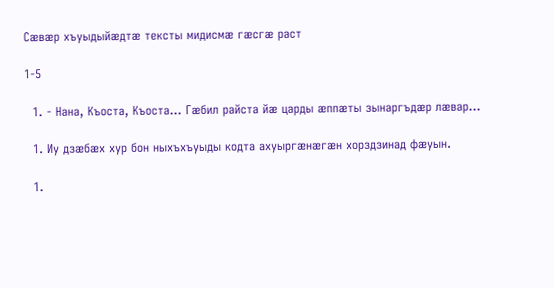Сӕвӕр хъуыдыйӕдтӕ тексты мидисмӕ гӕсгӕ раст

1-5

  1. - Нана, Къоста, Къоста… Гӕбил райста йӕ царды ӕппӕты зынаргъдӕр лӕвар…

  1. Иу дзӕбӕх хур бон ныхъхъуыды кодта ахуыргӕнӕгӕн хорздзинад фӕуын.

  1.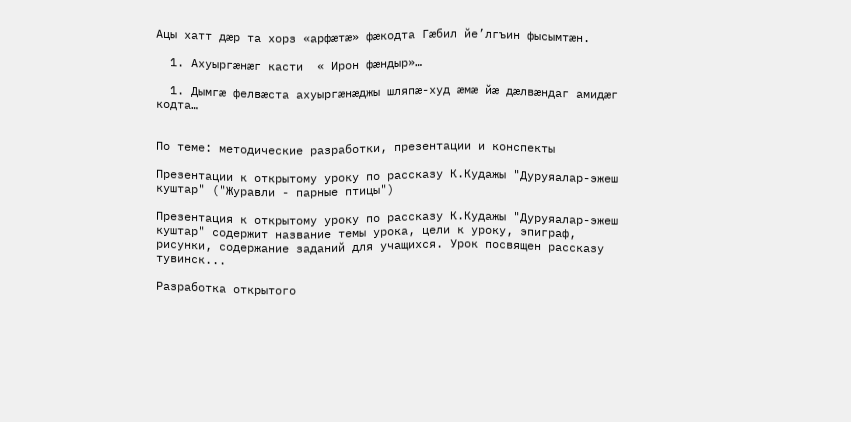Ацы хатт дӕр та хорз «арфӕтӕ» фӕкодта Гӕбил йе’лгъин фысымтӕн.

  1. Ахуыргӕнӕг касти  « Ирон фӕндыр»…

  1. Дымгӕ фелвӕста ахуыргӕнӕджы шляпӕ-худ ӕмӕ йӕ дӕлвӕндаг амидӕг кодта…


По теме: методические разработки, презентации и конспекты

Презентации к открытому уроку по рассказу К.Кудажы "Дуруяалар-эжеш куштар" ("Журавли - парные птицы")

Презентация к открытому уроку по рассказу К.Кудажы "Дуруяалар-эжеш куштар" содержит название темы урока, цели к уроку, эпиграф, рисунки, содержание заданий для учащихся. Урок посвящен рассказу тувинск...

Разработка открытого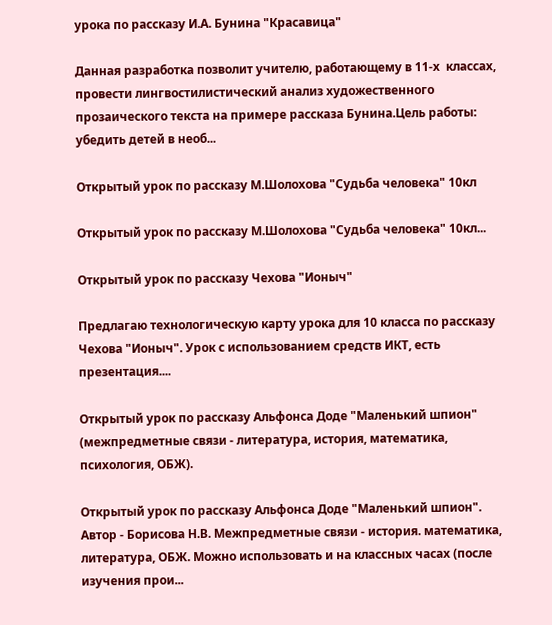урока по рассказу И.А. Бунина "Красавица"

Данная разработка позволит учителю, работающему в 11-х  классах, провести лингвостилистический анализ художественного прозаического текста на примере рассказа Бунина.Цель работы:  убедить детей в необ...

Открытый урок по рассказу М.Шолохова "Судьба человека" 10кл

Открытый урок по рассказу М.Шолохова "Судьба человека" 10кл...

Открытый урок по рассказу Чехова "Ионыч"

Предлагаю технологическую карту урока для 10 класса по рассказу Чехова "Ионыч". Урок с использованием средств ИКТ, есть презентация....

Открытый урок по рассказу Альфонса Доде "Маленький шпион" (межпредметные связи - литература, история, математика, психология, ОБЖ).

Открытый урок по рассказу Альфонса Доде "Маленький шпион". Автор - Борисова Н.В. Межпредметные связи - история. математика, литература, ОБЖ. Можно использовать и на классных часах (после изучения прои...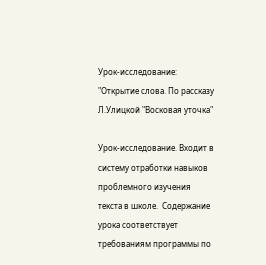Урок-исследование: "Открытие слова. По рассказу Л.Улицкой "Восковая уточка"

Урок-исследование. Входит в систему отработки навыков проблемного изучения текста в школе.  Содержание урока соответствует требованиям программы по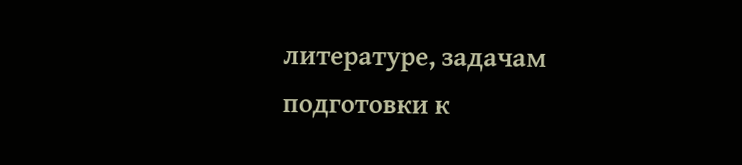литературе, задачам подготовки к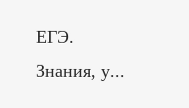ЕГЭ. Знания, у...